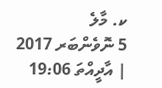ކ. މާލެ
5 ނޮވެންބަރ 2017 | އާދީއްތަ 19:06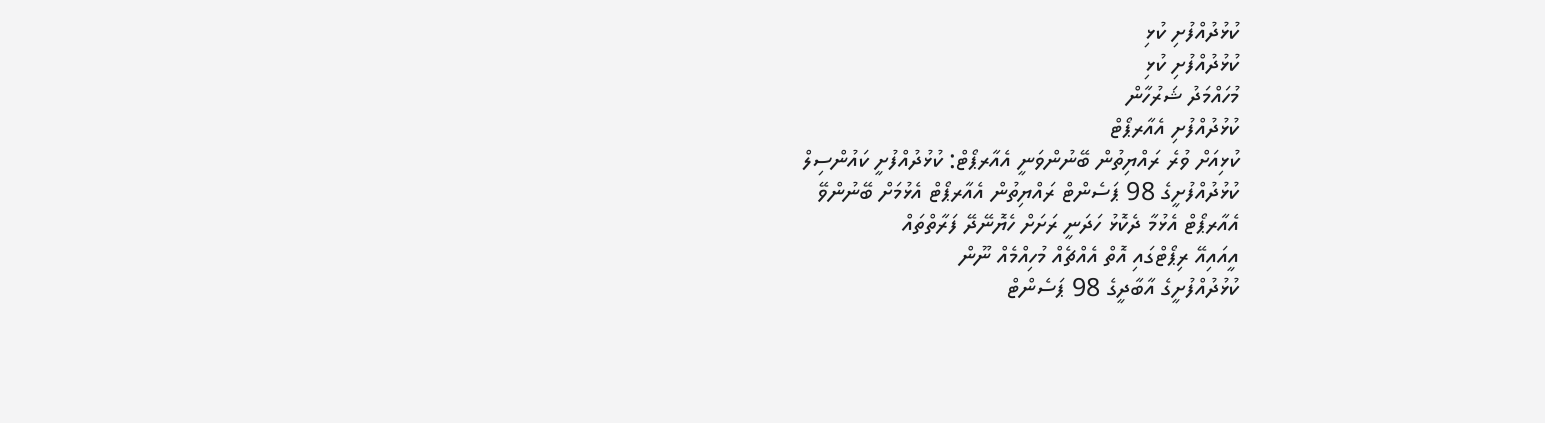ކުޅުދުއްފުށި ކުޅި
ކުޅުދުއްފުށި ކުޅި
މުހައްމަދު ޝަރުހާން
ކުޅުދުއްފުށި އެއާރޕޯޓް
ކުޅިއަށް ވުރެ ރައްޔިތުން ބޭނުންވަނީ އެއާރޕޯޓް: ކުޅުދުއްފުށީ ކައުންސިލް
ކުޅުދުއްފުށީގެ 98 ޕަސެންޓް ރައްޔިތުން އެއާރޕޯޓް އެޅުމަށް ބޭނުންވޭ
އެއާރޕޯޓް އެޅުމާ ދެކޮޅު ހަދަނީ ރަށަށް ހެޔޮނޭދޭ ފަރާތްތައް
އީއައިއޭ ރިޕޯޓްގައި އޮތް އެއްޗެއް މުހިއްމެއް ނޫން
ކުޅުދުއްފުށީގެ އާބާދީގެ 98 ޕަސެންޓް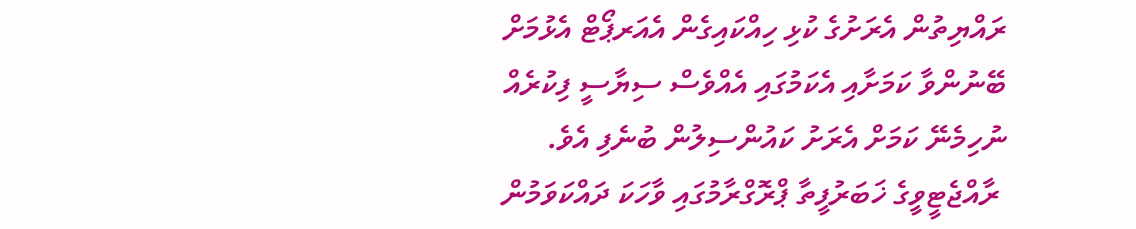ރައްޔިތުން އެރަށުގެ ކުޅި ހިއްކައިގެން އެއަރޕޯޓް އެޅުމަށް ބޭނުންވާ ކަމަށާއި އެކަމުގައި އެއްވެސް ސިޔާސީ ފިކުރެއް ނުހިމެނޭ ކަމަށް އެރަށު ކައުންސިލުން ބުނެފި އެވެ.
 ރާއްޖެޓީވީގެ ޚަބަރުފީތާ ޕްރޮގްރާމުގައި ވާހަކަ ދައްކަވަމުން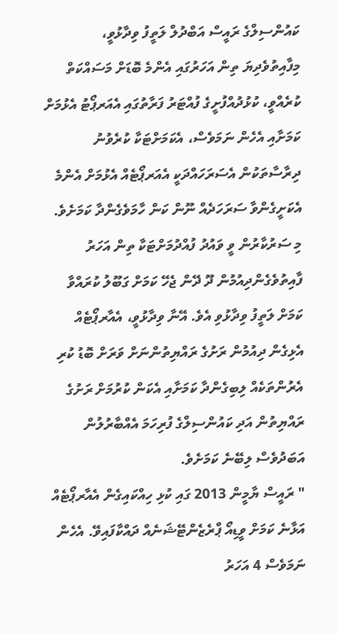ކައުންސިލްގެ ރައީސް އަބްދުލް ލަތީފު ވިދާޅުވީ، މިފާއިތުވެދިޔަ ތިން އަހަރުގައި އެންމެ ބޮޑަށް މަސައްކަތް ކުރެއްވީ، ކުޅުދުއްފުށީގެ ފުއްޓަރު ފަރާތުގައި އެއަރޕޯޓު އެޅުމަށް ކަމަށާއި އެހެން ނަމަވެސް، އެކަމަށްޓަކާ ކުރެވުނު ދިރާސާތަކުން އެސަރަހައްދަކީ އެއަރޕޯޓެއް އެޅުމަށް އެންމެ އެކަށީގެންވާ ސަރަހަދެއް ނޫން ކަން ހާމަވެގެންދާ ކަމަށެވެ. މި ސަރުކާރުން ވީ ވައުދު ފުއްދުމަށްޓަކާ ތިން އަހަރު ފާއިތުވެގެންދިއުމުން ދޫ ދޭން ޖެހޭ ކަމަށް ގަބޫލު ކުރައްވާ ކަމަށް ލަތީފު ވިދާޅުވި އެވެ. އޭނާ ވިދާޅުވީ، އެއާރޕޯޓެއް އެޅިގެން ދިއުމުން ރަށުގެ ރައްޔިތުންނަށް ވަރަށް ބޮޑު ކުރި އެރުންތަކެއް ލިބިގެންދާ ކަމަށާއި އެކަން ކުރުމަށް ރަށުގެ ރައްޔިތުން އަދި ކައުންސިލްގެ ފުރިހަމަ އެއްބާރުލުން އަބަދުވެސް ލިބޭނެ ކަމަށެވެ.
" ރައީސް ޔާމީން 2013 ގައި ކުޅި ހިއްކައިގެން އެއާރޕޯޓެއް އަޅާނެ ކަމަށް ވީޑިއޯ ޕްރެޒެންޓޭޝަނެއް ދައްކާފައިވޭ. އެހެން ނަމަވެސް 4 އަހަރު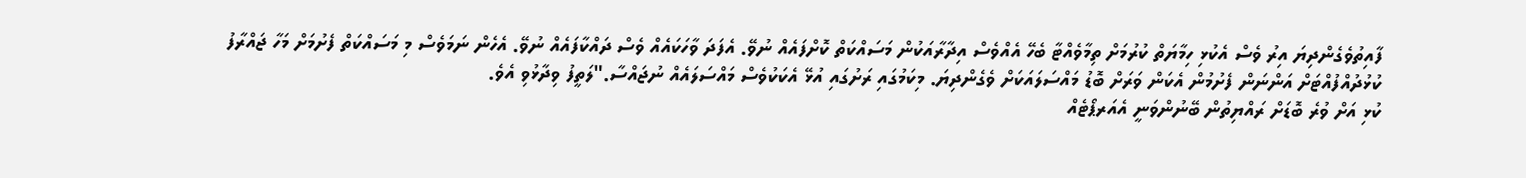ފާއިތުވެގެންދިޔަ އިރު ވެސް އެކުޅި ހިމާޔަތް ކުރުމަށް ތިމާވެއްޓާ ބެހޭ އެއްވެސް އިދާރާއަކުން މަސައްކަތް ކޮށްފައެއް ނުވޭ. އެފަދަ ވާހަކައެއް ވެސް ދައްކާފައެއް ނުވޭ. އެހެން ނަމަވެސް މި މަސައްކަތް ފެށުމަށް މަހާ ޖައްރާފު ކުޅުދުއްފުއްޓަށް އަންނަން ފެށުމުން އެކަން ވަރަށް ބޮޑު މައްސަލައަކަށް ވެގެންދިޔަ. މިކަމުގައި ރަށުގައި އުޅޭ އެކަކުވެސް މައްސަލައެއް ނުޖައްސާ."ލަތީފު ވިދާޅުވި އެވެ.
ކުޅި އަށް ވުރެ ބޮޑަށް ރައްޔިތުން ބޭނުންވަނީ އެއަރޕޯޓެއް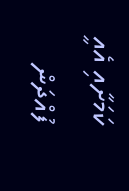ކަމަށާއި އެއީ ފުއްދަން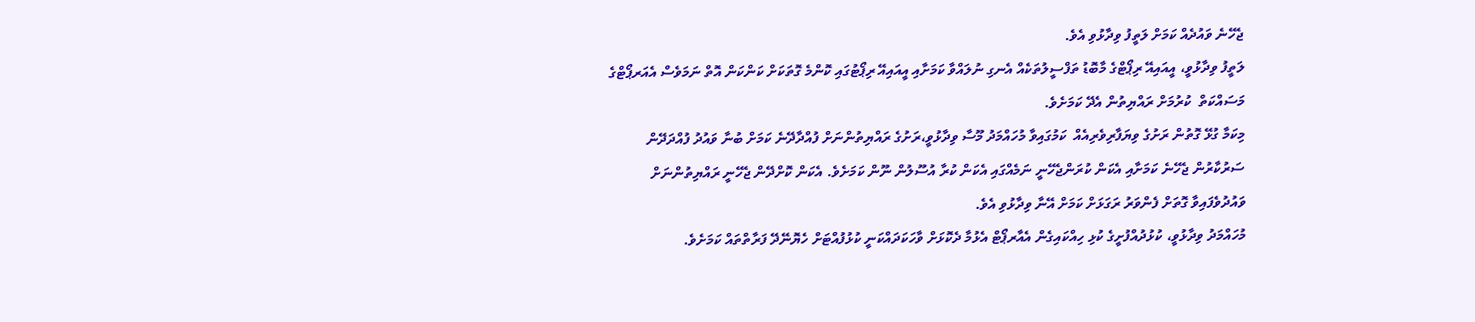ޖެހޭނެ ވައުދެއް ކަމަށް ލަތީފު ވިދާޅުވި އެވެ.
ލަތީފު ވިދާޅުވީ، އީއައިއޭ ރިޕޯޓްގެ މާބޮޑު ތަފްސީލުތަކެއް އެނގި ނުލައްވާ ކަމަށާއި އީއައިއޭ ރިޕޯޓުގައި ކޮންމެ ގޮތަކަށް ކަންކަން އޮތް ނަމަވެސް އެއަރޕޯޓްގެ މަސައްކަތް  ކުރުމަށް ރައްޔިތުން އެދޭ ކަމަށެވެ.
މިކަމާ ގުޅޭ ގޮތުން ރަށުގެ ވިޔަފާރިވެރިއެއް  ކަމުގައިވާ މުހައްމަދު މޫސާ ވިދާޅުވީ،ރަށުގެ ރައްޔިތުންނަށް ފުއްދާދޭނެ ކަމަށް ބުނާ ވައުދު ފުއްދަދޭން ސަރުކާރުން ޖެހޭނެ ކަމަށާއި އެކަން ކުރަންޖެހޭނީ ނަމެއްގައި އެކަން ކުރާ އުސޫލުން ނޫން ކަމަށެވެ. އެކަން ކޮށްދޭން ޖެހޭނީ ރައްޔިތުންނަށް ވައުދުވެފައިވާ ގޮތަށް ފެންވަރު ރަގަޅަށް ކަމަށް އޭނާ ވިދާޅުވި އެވެ.
މުހައްމަދު ވިދާޅުވީ، ކުޅުދުއްފުށީގެ ކުޅި ހިއްކައިގެން އެއާރޕޯޓް އެޅުމާ ދެކޮޅަށް ވާހަކަދައްކަނީ ކުޅުފުއްޓަށް ހެޔޮނޭދޭ ފަރާތްތައް ކަމަށެވެ.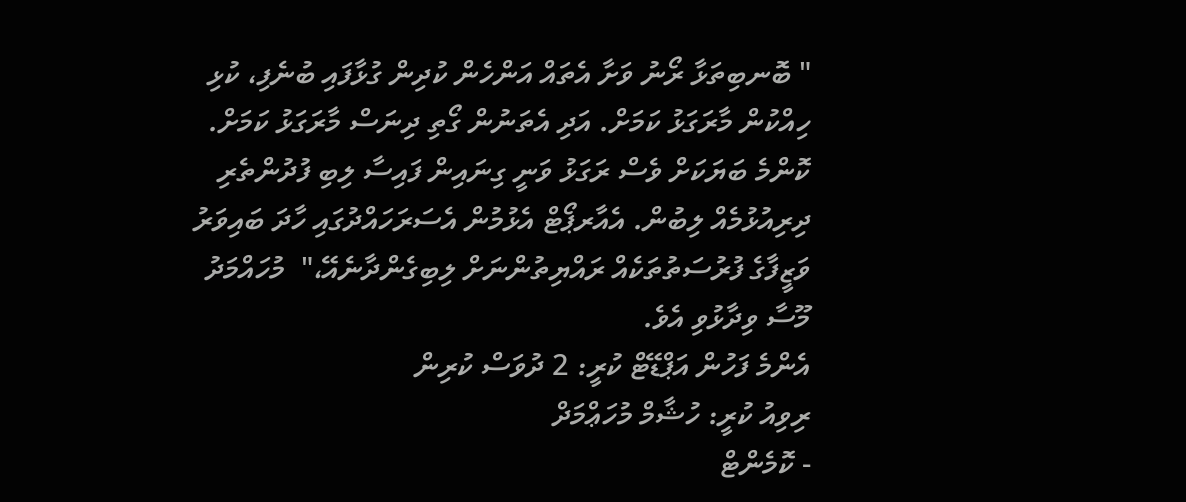" ބޮނބިތަޅާ ރޯނު ވަށާ އެތައް އަންހެން ކުދިން ގުޅާފައި ބުނެފި، ކުޅި ހިއްކުން މާރަގަޅު ކަމަށް. އަދި އެތަނުން ގޯތި ދިނަސް މާރަގަޅު ކަމަށް. ކޮންމެ ބަޔަކަށް ވެސް ރަގަޅު ވަނީ ގިނައިން ފައިސާ ލިބި ފުދުންތެރި ދިރިއުޅުމެއް ލިބުން. އެއާރޕޯޓް އެޅުމުން އެސަރަހައްދުގައި ހާދަ ބައިވަރު ވަޒީފާގެ ފުރުސަތުތަކެއް ރައްޔިތުންނަށް ލިބިގެންދާނެއޭ،"  މުހައްމަދު މޫސާ ވިދާޅުވި އެވެ.
އެންމެ ފަހުން އަޕްޑޭޓް ކުރީ: 2 ދުވަސް ކުރިން
ރިވިއު ކުރީ: ހުޝާމް މުހަޢްމަދް
- ކޮމެންޓް